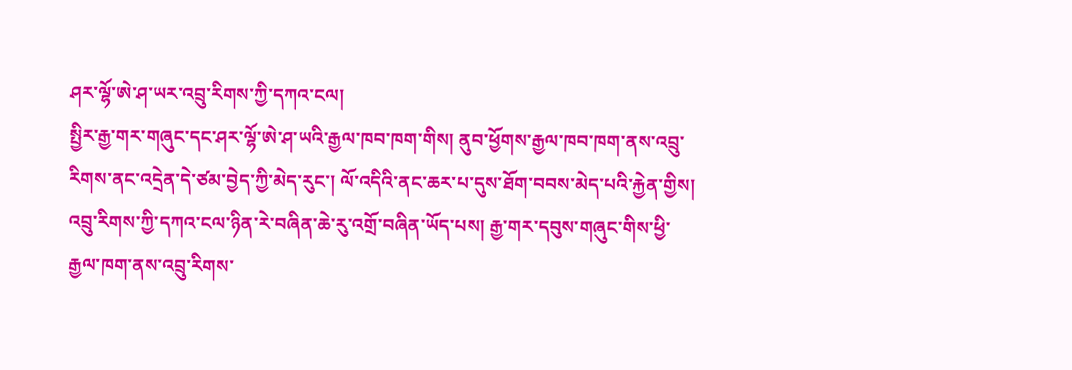ཤར་ལྷོ་ཨེ་ཤ་ཡར་འབྲུ་རིགས་ཀྱི་དཀའ་ངལ།
སྤྱིར་རྒྱ་གར་གཞུང་དང་ཤར་ལྷོ་ཨེ་ཤ་ཡའི་རྒྱལ་ཁབ་ཁག་གིས། ནུབ་ཕྱོགས་རྒྱལ་ཁབ་ཁག་ནས་འབྲུ་རིགས་ནང་འདྲེན་དེ་ཙམ་བྱེད་ཀྱི་མེད་རུང་། ལོ་འདིའི་ནང་ཆར་པ་དུས་ཐོག་བབས་མེད་པའི་རྐྱེན་གྱིས། འབྲུ་རིགས་ཀྱི་དཀའ་ངལ་ཉིན་རེ་བཞིན་ཆེ་རུ་འགྲོ་བཞིན་ཡོད་པས། རྒྱ་གར་དབུས་གཞུང་གིས་ཕྱི་རྒྱལ་ཁག་ནས་འབྲུ་རིགས་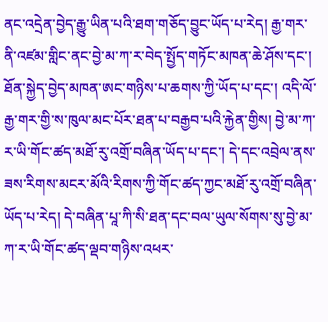ནང་འདྲེན་བྱེད་རྒྱུ་ཡིན་པའི་ཐག་གཅོད་བྱུང་ཡོད་པ་རེད། རྒྱ་གར་ནི་འཛམ་གླིང་ནང་བྱེ་མ་ཀ་ར་བེད་སྤྱོད་གཏོང་མཁན་ཆེ་ཤོས་དང་། ཐོན་སྐྱེད་བྱེད་མཁན་ཨང་གཉིས་པ་ཆགས་ཀྱི་ཡོད་པ་དང་། འདི་ལོ་རྒྱ་གར་གྱི་ས་ཁུལ་མང་པོར་ཐན་པ་བརྒྱབ་པའི་རྐྱེན་གྱིས། བྱེ་མ་ཀ་ར་ཡི་གོང་ཚད་མཐོ་རུ་འགྲོ་བཞིན་ཡོད་པ་དང་། དེ་དང་འབྲེལ་ནས་ཟས་རིགས་མངར་མོའི་རིགས་ཀྱི་གོང་ཚད་ཀྱང་མཐོ་རུ་འགྲོ་བཞིན་ཡོད་པ་རེད། དེ་བཞིན་པཱ་ཀི་སི་ཐན་དང་བལ་ཡུལ་སོགས་སུ་བྱེ་མ་ཀ་ར་ཡི་གོང་ཚད་ལྡབ་གཉིས་འཕར་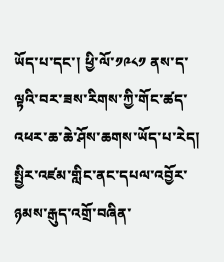ཡོད་པ་དང་། ཕྱི་ལོ་༡༩༨༡ ནས་ད་ལྟའི་བར་ཟས་རིགས་ཀྱི་གོང་ཚད་འཕར་ཆ་ཆེ་ཤོས་ཆགས་ཡོད་པ་རེད།
སྤྱིར་འཛམ་གླིང་ནང་དཔལ་འབྱོར་ཉམས་རྒུད་འགྲོ་བཞིན་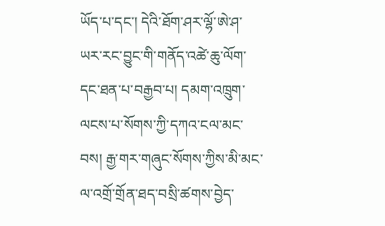ཡོད་པ་དང་། དེའི་ཐོག་ཤར་ལྷོ་ཨེ་ཤ་ཡར་རང་བྱུང་གི་གནོད་འཚེ་ཆུ་ལོག་དང་ཐན་པ་བརྒྱབ་པ། དམག་འཁྲུག་ལངས་པ་སོགས་ཀྱི་དཀའ་ངལ་མང་བས། རྒྱ་གར་གཞུང་སོགས་ཀྱིས་མི་མང་ལ་འགྲོ་གྲོན་ཐད་བསྲི་ཚགས་བྱེད་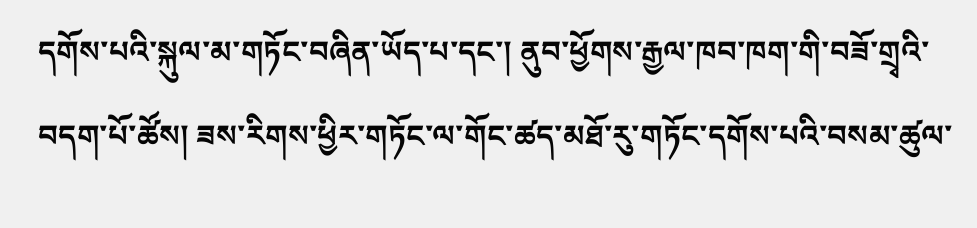དགོས་པའི་སྐུལ་མ་གཏོང་བཞིན་ཡོད་པ་དང་། ནུབ་ཕྱོགས་རྒྱལ་ཁབ་ཁག་གི་བཟོ་གྲྭའི་བདག་པོ་ཚོས། ཟས་རིགས་ཕྱིར་གཏོང་ལ་གོང་ཚད་མཐོ་རུ་གཏོང་དགོས་པའི་བསམ་ཚུལ་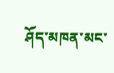ཤོད་མཁན་མང་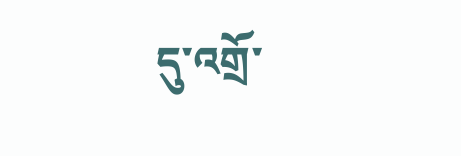དུ་འགྲོ་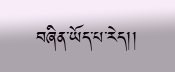བཞིན་ཡོད་པ་རེད།།